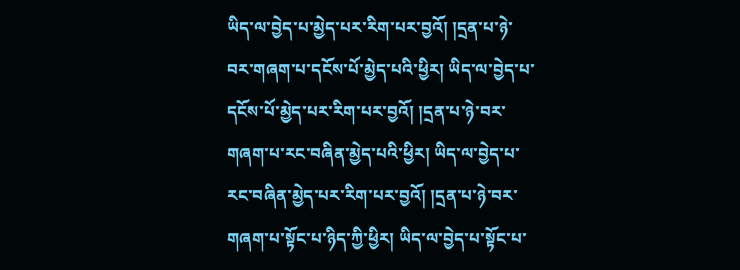ཡིད་ལ་བྱེད་པ་མྱེད་པར་རིག་པར་བྱའོ། །དྲན་པ་ཉེ་བར་གཞག་པ་དངོས་པོ་མྱེད་པའི་ཕྱིར། ཡིད་ལ་བྱེད་པ་དངོས་པོ་མྱེད་པར་རིག་པར་བྱའོ། །དྲན་པ་ཉེ་བར་གཞག་པ་རང་བཞིན་མྱེད་པའི་ཕྱིར། ཡིད་ལ་བྱེད་པ་རང་བཞིན་མྱེད་པར་རིག་པར་བྱའོ། །དྲན་པ་ཉེ་བར་གཞག་པ་སྟོང་པ་ཉིད་ཀྱི་ཕྱིར། ཡིད་ལ་བྱེད་པ་སྟོང་པ་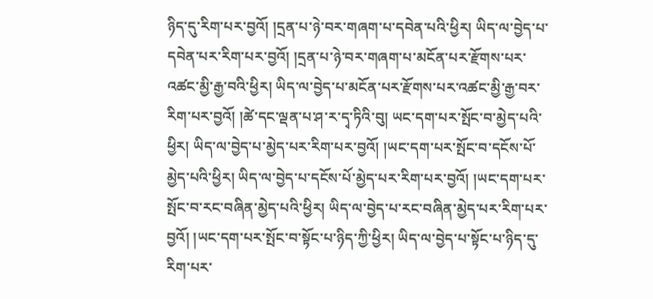ཉིད་དུ་རིག་པར་བྱའོ། །དྲན་པ་ཉེ་བར་གཞག་པ་དབེན་པའི་ཕྱིར། ཡིད་ལ་བྱེད་པ་དབེན་པར་རིག་པར་བྱའོ། །དྲན་པ་ཉེ་བར་གཞག་པ་མངོན་པར་རྫོགས་པར་འཚང་མྱི་རྒྱ་བའི་ཕྱིར། ཡིད་ལ་བྱེད་པ་མངོན་པར་རྫོགས་པར་འཚང་མྱི་རྒྱ་བར་རིག་པར་བྱའོ། །ཚེ་དང་ལྡན་པ་ཤ་ར་དྭ་ཏིའི་བུ། ཡང་དག་པར་སྤོང་བ་མྱེད་པའི་ཕྱིར། ཡིད་ལ་བྱེད་པ་མྱེད་པར་རིག་པར་བྱའོ། །ཡང་དག་པར་སྤོང་བ་དངོས་པོ་མྱེད་པའི་ཕྱིར། ཡིད་ལ་བྱེད་པ་དངོས་པོ་མྱེད་པར་རིག་པར་བྱའོ། །ཡང་དག་པར་སྤོང་བ་རང་བཞིན་མྱེད་པའི་ཕྱིར། ཡིད་ལ་བྱེད་པ་རང་བཞིན་མྱེད་པར་རིག་པར་བྱའོ། །ཡང་དག་པར་སྤོང་བ་སྟོང་པ་ཉིད་ཀྱི་ཕྱིར། ཡིད་ལ་བྱེད་པ་སྟོང་པ་ཉིད་དུ་རིག་པར་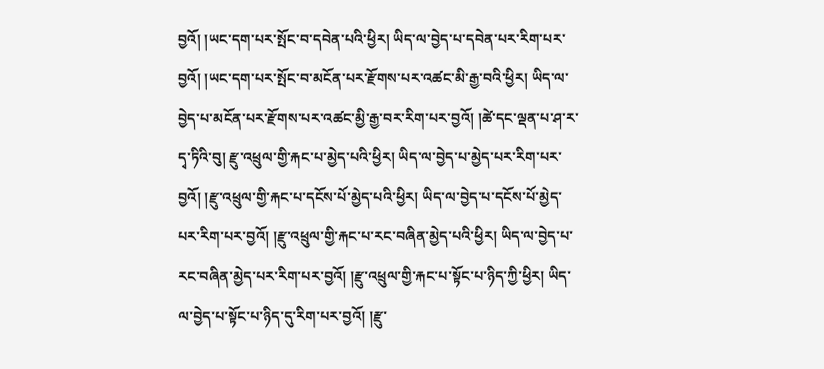བྱའོ། །ཡང་དག་པར་སྤོང་བ་དབེན་པའི་ཕྱིར། ཡིད་ལ་བྱེད་པ་དབེན་པར་རིག་པར་བྱའོ། །ཡང་དག་པར་སྤོང་བ་མངོན་པར་རྫོགས་པར་འཚང་མི་རྒྱ་བའི་ཕྱིར། ཡིད་ལ་བྱེད་པ་མངོན་པར་རྫོགས་པར་འཚང་མྱི་རྒྱ་བར་རིག་པར་བྱའོ། །ཚེ་དང་ལྡན་པ་ཤ་ར་དྭ་ཏིའི་བུ། རྫུ་འཕྲུལ་གྱི་རྐང་པ་མྱེད་པའི་ཕྱིར། ཡིད་ལ་བྱེད་པ་མྱེད་པར་རིག་པར་བྱའོ། །རྫུ་འཕྲུལ་གྱི་རྐང་པ་དངོས་པོ་མྱེད་པའི་ཕྱིར། ཡིད་ལ་བྱེད་པ་དངོས་པོ་མྱེད་པར་རིག་པར་བྱའོ། །རྫུ་འཕྲུལ་གྱི་རྐང་པ་རང་བཞིན་མྱེད་པའི་ཕྱིར། ཡིད་ལ་བྱེད་པ་རང་བཞིན་མྱེད་པར་རིག་པར་བྱའོ། །རྫུ་འཕྲུལ་གྱི་རྐང་པ་སྟོང་པ་ཉིད་ཀྱི་ཕྱིར། ཡིད་ལ་བྱེད་པ་སྟོང་པ་ཉིད་དུ་རིག་པར་བྱའོ། །རྫུ་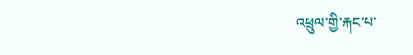འཕྲུལ་གྱི་རྐང་པ་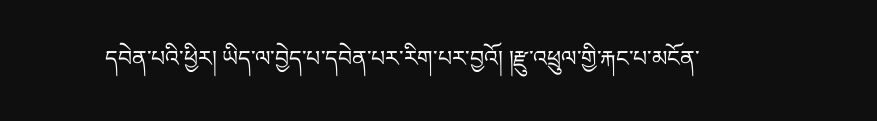དབེན་པའི་ཕྱིར། ཡིད་ལ་བྱེད་པ་དབེན་པར་རིག་པར་བྱའོ། །རྫུ་འཕྲུལ་གྱི་རྐང་པ་མངོན་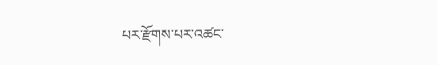པར་རྫོགས་པར་འཚང་